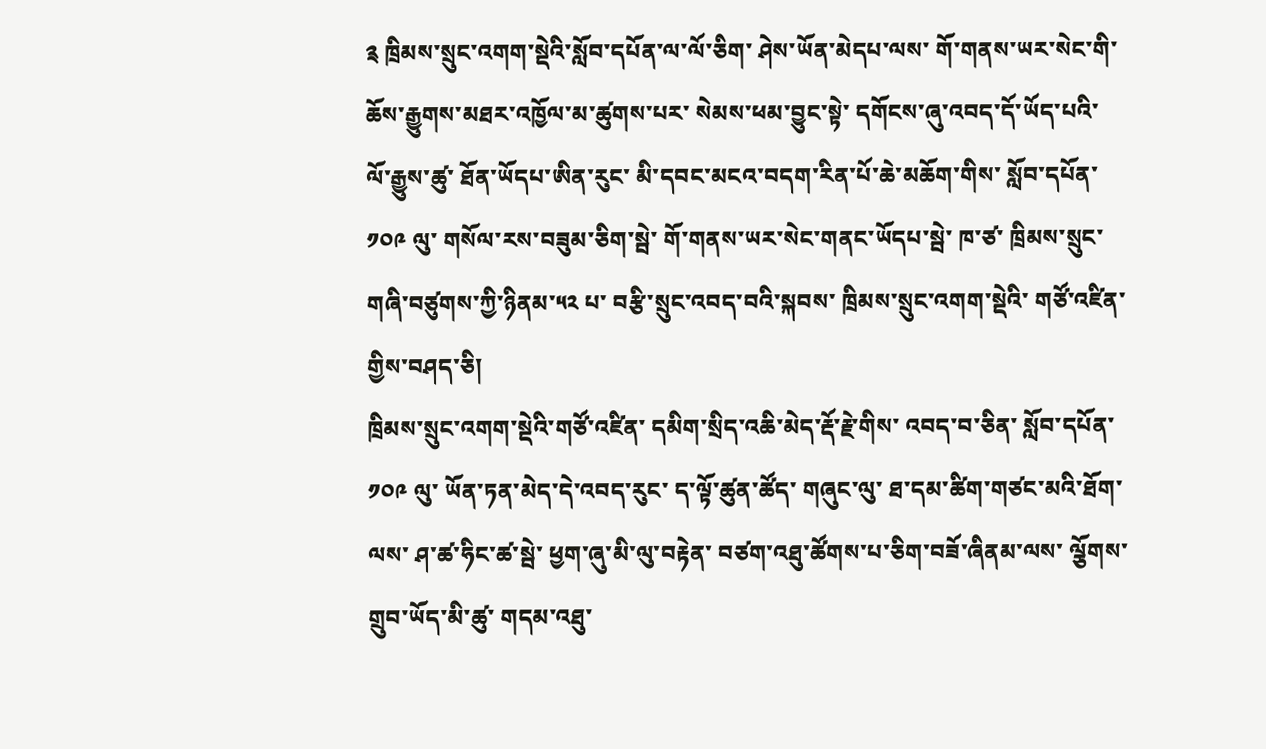༉ ཁྲིམས་སྲུང་འགག་སྡེའི་སློབ་དཔོན་ལ་ལོ་ཅིག་ ཤེས་ཡོན་མེདཔ་ལས་ གོ་གནས་ཡར་སེང་གི་ ཆོས་རྒྱུགས་མཐར་འཁྱོལ་མ་ཚུགས་པར་ སེམས་ཕམ་བྱུང་སྟེ་ དགོངས་ཞུ་འབད་དོ་ཡོད་པའི་ ལོ་རྒྱུས་ཚུ་ ཐོན་ཡོདཔ་ཨིན་རུང་ མི་དབང་མངའ་བདག་རིན་པོ་ཆེ་མཆོག་གིས་ སློབ་དཔོན་༡༠༩ ལུ་ གསོལ་རས་བཟུམ་ཅིག་སྦེ་ གོ་གནས་ཡར་སེང་གནང་ཡོདཔ་སྦེ་ ཁ་ཙ་ ཁྲིམས་སྲུང་གཞི་བཙུགས་ཀྱི་ཉིནམ་༥༢ པ་ བརྩི་སྲུང་འབད་བའི་སྐབས་ ཁྲིམས་སྲུང་འགག་སྡེའི་ གཙོ་འཛིན་གྱིས་བཤད་ཅི།
ཁྲིམས་སྲུང་འགག་སྡེའི་གཙོ་འཛིན་ དམིག་སྲིད་འཆི་མེད་རྡོ་རྗེ་གིས་ འབད་བ་ཅིན་ སློབ་དཔོན་༡༠༩ ལུ་ ཡོན་ཏན་མེད་དེ་འབད་རུང་ ད་ལྟོ་ཚུན་ཚོད་ གཞུང་ལུ་ ཐ་དམ་ཚིག་གཙང་མའི་ཐོག་ལས་ ཤ་ཚ་ཧིང་ཚ་སྦེ་ ཕྱག་ཞུ་མི་ལུ་བརྟེན་ བཙག་འཐུ་ཚོགས་པ་ཅིག་བཟོ་ཞིནམ་ལས་ ལྕོགས་གྲུབ་ཡོད་མི་ཚུ་ གདམ་འཐུ་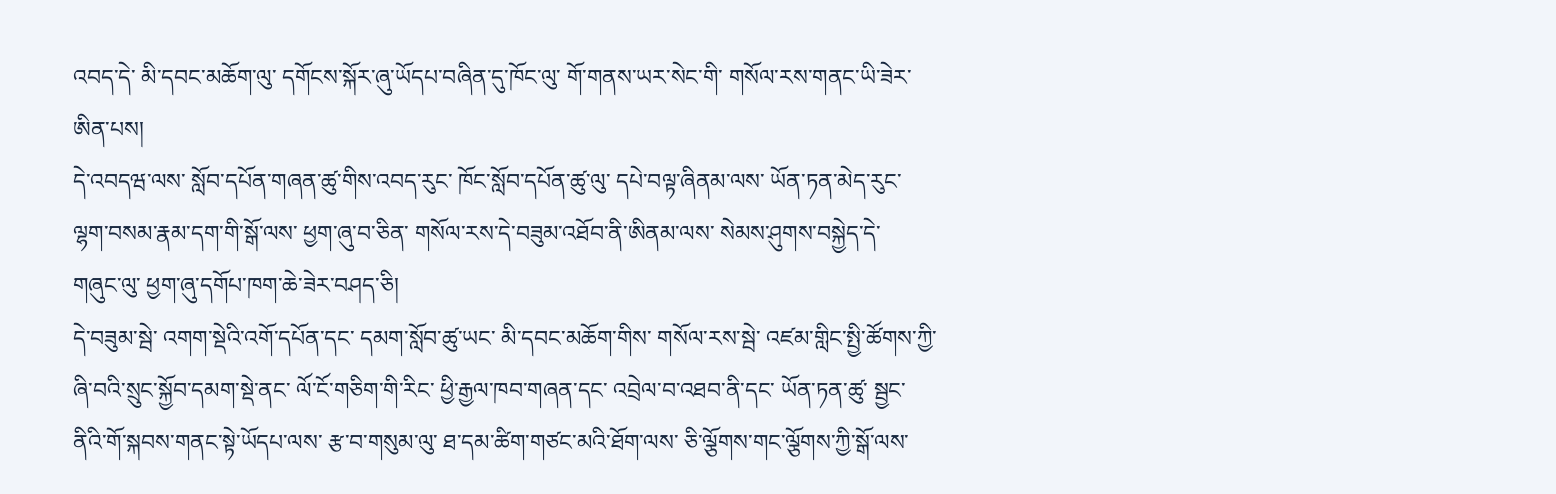འབད་དེ་ མི་དབང་མཆོག་ལུ་ དགོངས་སྐོར་ཞུ་ཡོདཔ་བཞིན་དུ་ཁོང་ལུ་ གོ་གནས་ཡར་སེང་གི་ གསོལ་རས་གནང་ཡི་ཟེར་ཨིན་པས།
དེ་འབདཝ་ལས་ སློབ་དཔོན་གཞན་ཚུ་གིས་འབད་རུང་ ཁོང་སློབ་དཔོན་ཚུ་ལུ་ དཔེ་བལྟ་ཞིནམ་ལས་ ཡོན་ཏན་མེད་རུང་ ལྷག་བསམ་རྣམ་དག་གི་སྒོ་ལས་ ཕྱག་ཞུ་བ་ཅིན་ གསོལ་རས་དེ་བཟུམ་འཐོབ་ནི་ཨིནམ་ལས་ སེམས་ཤུགས་བསྐྱེད་དེ་ གཞུང་ལུ་ ཕྱག་ཞུ་དགོཔ་ཁག་ཆེ་ཟེར་བཤད་ཅི།
དེ་བཟུམ་སྦེ་ འགག་སྡེའི་འགོ་དཔོན་དང་ དམག་སློབ་ཚུ་ཡང་ མི་དབང་མཆོག་གིས་ གསོལ་རས་སྦེ་ འཛམ་གླིང་སྤྱི་ཚོགས་ཀྱི་ ཞི་བའི་སྲུང་སྐྱོབ་དམག་སྡེ་ནང་ ལོ་ངོ་གཅིག་གི་རིང་ ཕྱི་རྒྱལ་ཁབ་གཞན་དང་ འབྲེལ་བ་འཐབ་ནི་དང་ ཡོན་ཏན་ཚུ་ སྦྱང་ནིའི་གོ་སྐབས་གནང་སྟེ་ཡོདཔ་ལས་ རྩ་བ་གསུམ་ལུ་ ཐ་དམ་ཚིག་གཙང་མའི་ཐོག་ལས་ ཅི་ལྕོགས་གང་ལྕོགས་ཀྱི་སྒོ་ལས་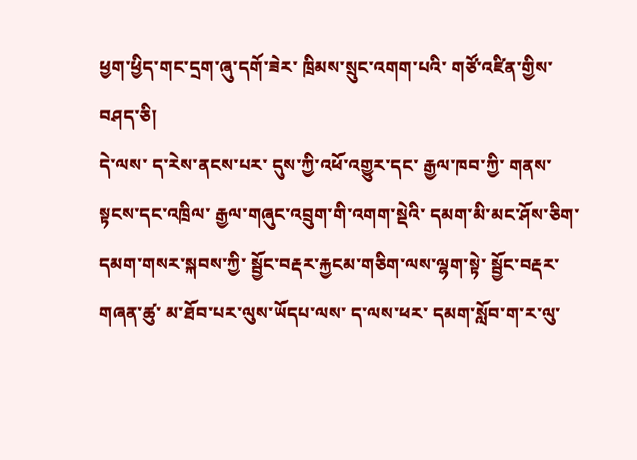ཕྱག་ཕྱིད་གང་དྲག་ཞུ་དགོ་ཟེར་ ཁྲིམས་སྲུང་འགག་པའི་ གཙོ་འཛིན་གྱིས་ བཤད་ཅི།
དེ་ལས་ ད་རེས་ནངས་པར་ དུས་ཀྱི་འཕོ་འགྱུར་དང་ རྒྱལ་ཁབ་ཀྱི་ གནས་སྟངས་དང་འཁྲིལ་ རྒྱལ་གཞུང་འབྲུག་གི་འགག་སྡེའི་ དམག་མི་མང་ཤོས་ཅིག་ དམག་གསར་སྐབས་ཀྱི་ སྦྱོང་བརྡར་རྐྱངམ་གཅིག་ལས་ལྷག་སྟེ་ སྦྱོང་བརྡར་གཞན་ཚུ་ མ་ཐོབ་པར་ལུས་ཡོདཔ་ལས་ ད་ལས་ཕར་ དམག་སློབ་ག་ར་ལུ་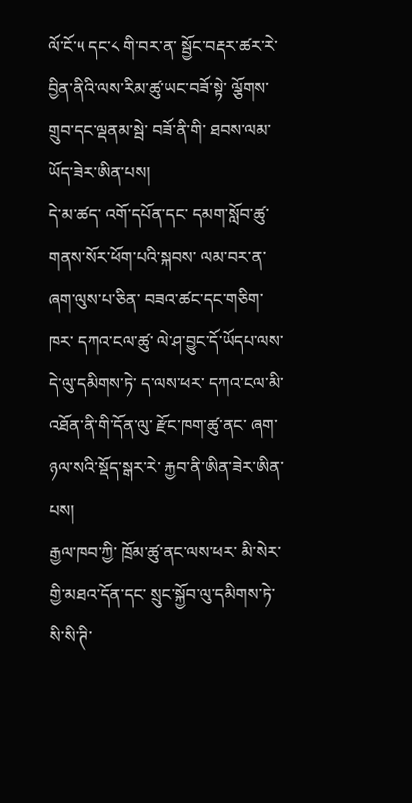ལོ་ངོ་༥ དང་༨ གི་བར་ན་ སྦྱོང་བརྡར་ཚར་རེ་ བྱིན་ནིའི་ལས་རིམ་ཚུ་ཡང་བཟོ་སྟེ་ ལྕོགས་གྲུབ་དང་ལྡནམ་སྦེ་ བཟོ་ནི་གི་ ཐབས་ལམ་ཡོད་ཟེར་ཨིན་པས།
དེ་མ་ཚད་ འགོ་དཔོན་དང་ དམག་སློབ་ཚུ་ གནས་སོར་ཕོག་པའི་སྐབས་ ལམ་བར་ན་ ཞག་ལུས་པ་ཅིན་ བཟའ་ཚང་དང་གཅིག་ཁར་ དཀའ་ངལ་ཚུ་ ལེ་ཤ་བྱུང་དོ་ཡོདཔ་ལས་ དེ་ལུ་དམིགས་ཏེ་ ད་ལས་ཕར་ དཀའ་ངལ་མི་འཐོན་ནི་གི་དོན་ལུ་ རྫོང་ཁག་ཚུ་ནང་ ཞག་ཉལ་སའི་སྡོད་སྒར་རེ་ རྐྱབ་ནི་ཨིན་ཟེར་ཨིན་པས།
རྒྱལ་ཁབ་ཀྱི་ ཁྲོམ་ཚུ་ནང་ལས་ཕར་ མི་སེར་གྱི་མཐའ་དོན་དང་ སྲུང་སྐྱོབ་ལུ་དམིགས་ཏེ་ སི་སི་ཊི་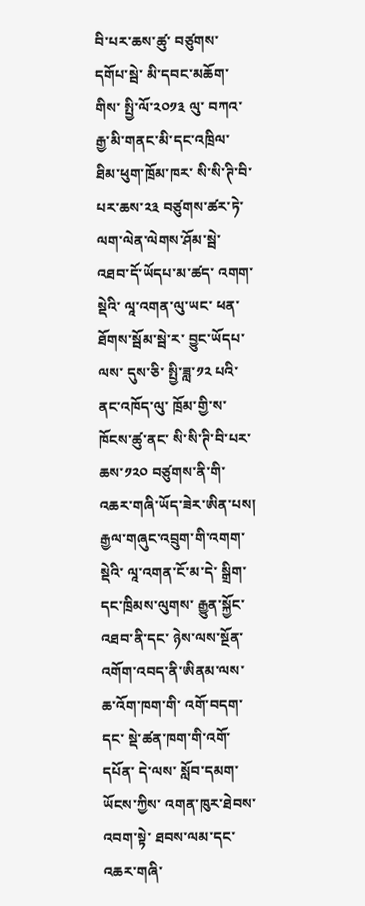བི་པར་ཆས་ཚུ་ བཙུགས་དགོཔ་སྦེ་ མི་དབང་མཆོག་གིས་ སྤྱི་ལོ་༢༠༡༣ ལུ་ བཀའ་རྒྱ་མི་གནང་མི་དང་འཁྲིལ་ ཐིམ་ཕུག་ཁྲོམ་ཁར་ སི་སི་ཊི་བི་པར་ཆས་༢༣ བཙུགས་ཚར་ཏེ་ ལག་ལེན་ལེགས་ཤོམ་སྦེ་ འཐབ་དོ་ཡོདཔ་མ་ཚད་ འགག་སྡེའི་ ལཱ་འགན་ལུ་ཡང་ ཕན་ཐོགས་སྦོམ་སྦེ་ར་ བྱུང་ཡོདཔ་ལས་ དུས་ཅི་ སྤྱི་ཟླ་༡༢ པའི་ནང་འཁོད་ལུ་ ཁྲོམ་གྱི་ས་ཁོངས་ཚུ་ནང་ སི་སི་ཊི་བི་པར་ཆས་༡༢༠ བཙུགས་ནི་གི་ འཆར་གཞི་ཡོད་ཟེར་ཨིན་པས།
རྒྱལ་གཞུང་འབྲུག་གི་འགག་སྡེའི་ ལཱ་འགན་ངོ་མ་དེ་ སྒྲིག་དང་ཁྲིམས་ལུགས་ རྒྱུན་སྐྱོང་འཐབ་ནི་དང་ ཉེས་ལས་སྔོན་འགོག་འབད་ནི་ཨིནམ་ལས་ ཆ་འོག་ཁག་གི་ འགོ་བདག་དང་ སྡེ་ཚན་ཁག་གི་འགོ་དཔོན་ དེ་ལས་ སློབ་དམག་ཡོངས་ཀྱིས་ འགན་ཁུར་ཐེབས་འབག་སྟེ་ ཐབས་ལམ་དང་འཆར་གཞི་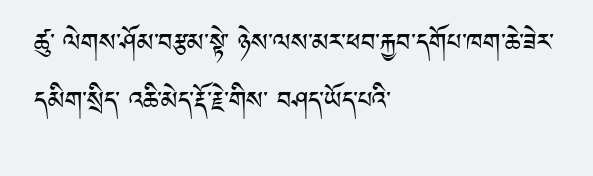ཚུ་ ལེགས་ཤོམ་བརྩམ་སྟེ་ ཉེས་ལས་མར་ཕབ་རྐྱབ་དགོཔ་ཁག་ཆེ་ཟེར་ དམིག་སྲིད་ འཆི་མེད་རྡོ་རྗེ་གིས་ བཤད་ཡོད་པའི་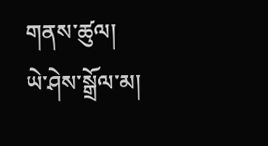གནས་ཚུལ།
ཡེ་ཤེས་སྒྲོལ་མ།